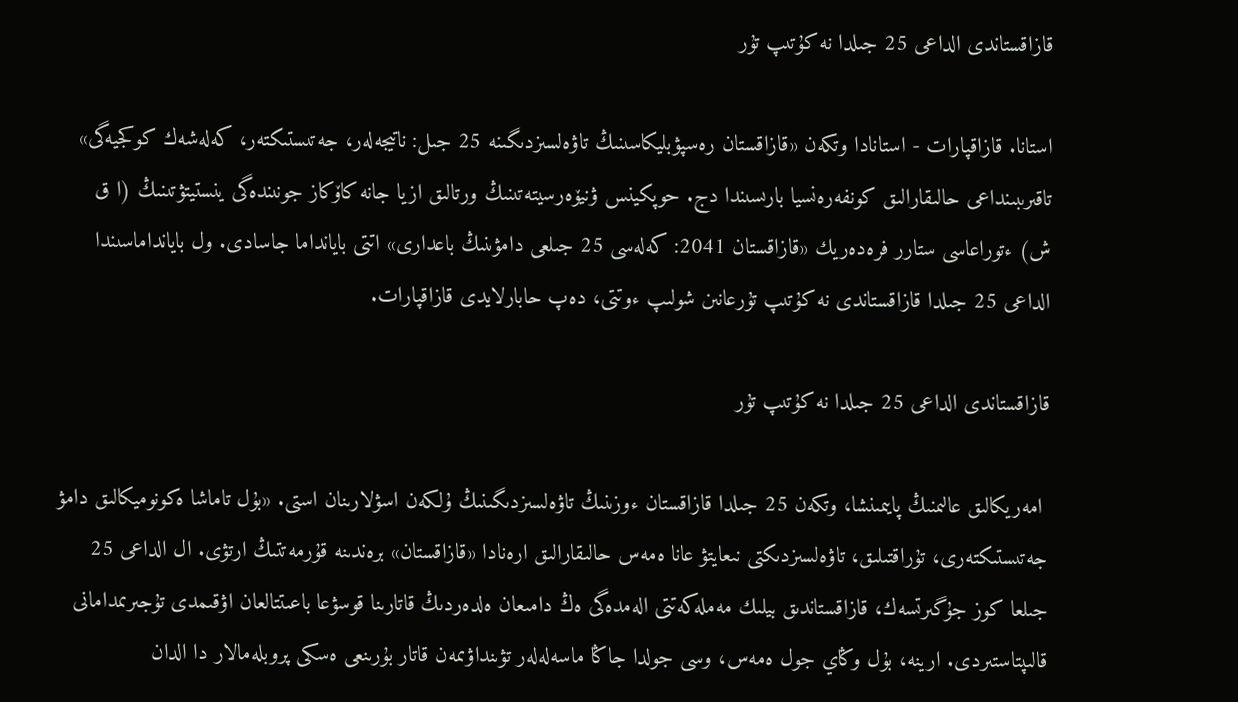قازاقستاندى الداعى 25 جىلدا نە كۇتىپ تۇر

استانا. قازاقپارات - استانادا وتكەن «قازاقستان رەسپۋبليكاسىنىڭ تاۋەلسىزدىگىنە 25 جىل: ناتيجەلەر، جەتىستىكتەر، كەلەشەك كوكجيەگى» تاقىرىبىنداعى حالىقارالىق كونفەرەنسيا بارىسىندا دج. حوپكينس ۋنيۆەرسيتەتىنىڭ ورتالىق ازيا جانە كاۆكاز جونىندەگى ينستيتۋتىنىڭ (ا ق ش) ءتوراعاسى ستارر فرەدەريك «قازاقستان 2041: كەلەسى 25 جىلعى دامۋىنىڭ باعدارى» اتتى بايانداما جاسادى. ول بايانداماسىندا الداعى 25 جىلدا قازاقستاندى نە كۇتىپ تۇرعانىن شولىپ ءوتتى، دەپ حابارلايدى قازاقپارات.

قازاقستاندى الداعى 25 جىلدا نە كۇتىپ تۇر

 امەريكالىق عالىمنىڭ پايىمىنشا، وتكەن 25 جىلدا قازاقستان ءوزىنىڭ تاۋەلسىزدىگىنىڭ ۇلكەن اسۋلارىنان استى. «بۇل تاماشا ەكونوميكالىق دامۋ جەتىستىكتەرى، تۇراقتىلىق، تاۋەلسىزدىكتى نىعايتۋ عانا ەمەس حالىقارالىق ارەنادا «قازاقستان» برەندىنە قۇرمەتتىڭ ارتۋى. ال الداعى 25 جىلعا كوز جۇگىرتسەك، قازاقستاندىق بيلىك مەملەكەتتى الەمدەگى ەڭ دامىعان ەلدەردىڭ قاتارىنا قوسۋعا باعىتتالعان اۋقىمدى تۇجىرىمدامانى قالىپتاستىردى. ارينە، بۇل وڭاي جول ەمەس، وسى جولدا جاڭا ماسەلەلەر تۋىنداۋىمەن قاتار بۇرىنعى ەسكى پروبلەمالار دا الدان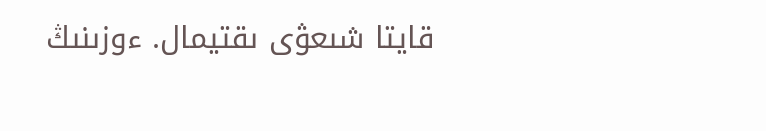قايتا شىعۋى ىقتيمال. ءوزىنىڭ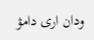ودان ارى دامۋ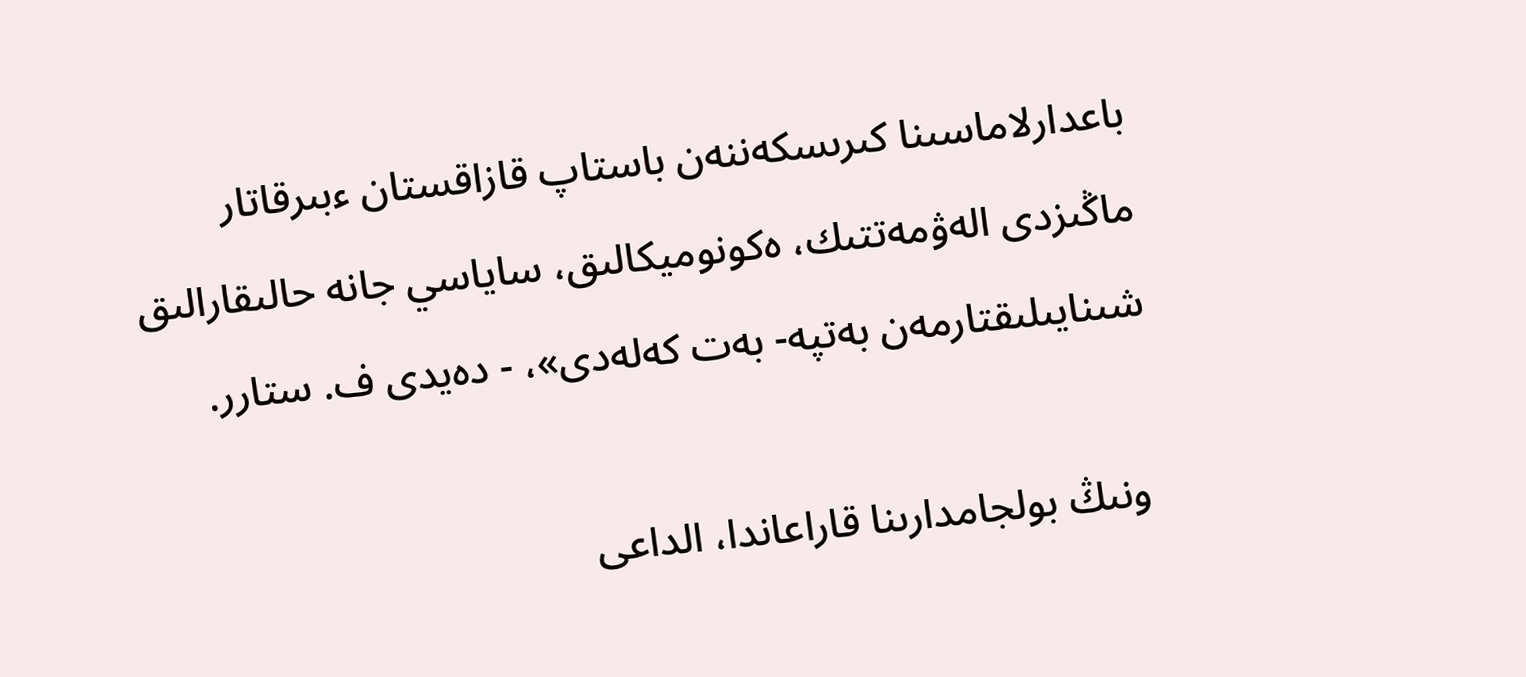باعدارلاماسىنا كىرىسكەننەن باستاپ قازاقستان ءبىرقاتار ماڭىزدى الەۋمەتتىك، ەكونوميكالىق، ساياسي جانە حالىقارالىق شىنايىلىقتارمەن بەتپە- بەت كەلەدى»، - دەيدى ف. ستارر.

 ونىڭ بولجامدارىنا قاراعاندا، الداعى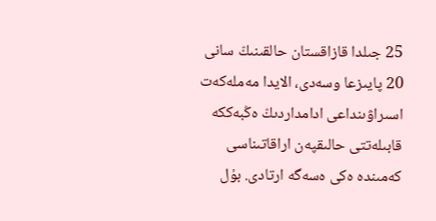25 جىلدا قازاقستان حالقىنىڭ سانى 20 پايىزعا وسەدى، الايدا مەملەكەت اسىراۋىنداعى ادامداردىڭ ەڭبەككە قابىلەتتى حالىقپەن اراقاتىناسى كەمىندە ەكى ەسەگە ارتادى. بۇل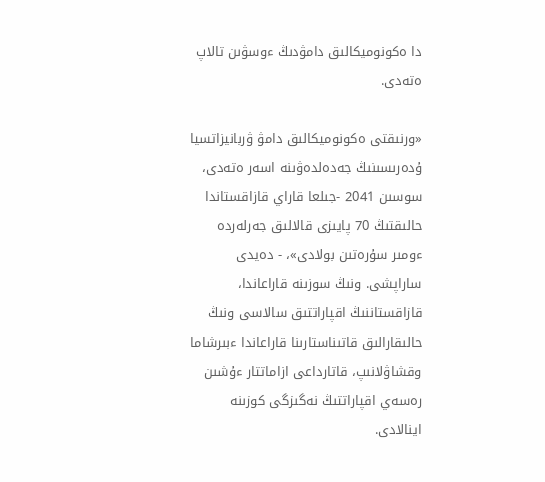دا ەكونوميكالىق دامۋدىڭ ءوسۋىن تالاپ ەتەدى.

«ورنىقتى ەكونوميكالىق دامۋ ۋربانيزاتسيا ۇدەرىسىنىڭ جەدەلدەۋىنە اسەر ەتەدى، سوسىن 2041 -جىلعا قاراي قازاقستاندا حالىقتىڭ 70 پايىزى قالالىق جەرلەردە ءومىر سۇرەتىن بولادى»، - دەيدى ساراپشى. ونىڭ سوزىنە قاراعاندا، قازاقستاننىڭ اقپاراتتىق سالاسى ونىڭ حالىقارالىق قاتىناستارىنا قاراعاندا ءبىرشاما وقشاۋلانىپ، قاتارداعى ازاماتتار ءۇشىن رەسەي اقپاراتتىڭ نەگىزگى كوزىنە اينالادى.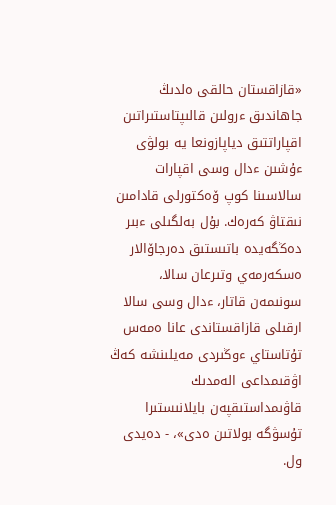«قازاقستان حالقى ەلدىڭ جاھاندىق ءرولىن قالىپتاستىراتىن اقپاراتتىق دياپازونعا يە بولۋى ءۇشىن ءدال وسى اقپارات سالاسىنا كوپ ۆەكتورلى قادامىن نىقتاۋ كەرەك. بۇل بەلگىلى ءبىر دەڭگەيدە باتىستىق دەرجاۆالار ەسكەرمەي وتىرعان سالا، سونىمەن قاتار، ءدال وسى سالا ارقىلى قازاقستاندى عانا ەمەس تۇتاستاي ءوڭىردى مەيلىنشە كەڭ اۋقىمداعى الەمدىك قاۋىمداستىقپەن بايلانىستىرا تۇسۋگە بولاتىن ەدى»، - دەيدى ول.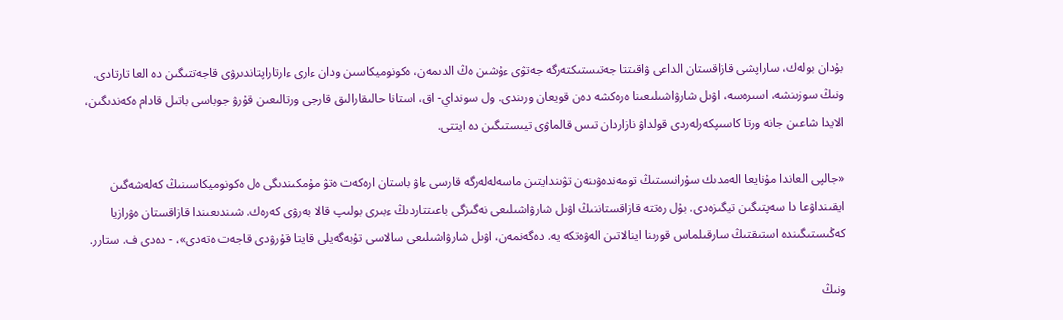بۇدان بولەك، ساراپشى قازاقستان الداعى ۋاقىتتا جەتىستىكتەرگە جەتۋى ءۇشىن ەڭ الدىمەن، ەكونوميكاسىن ودان ءارى ءارتاراپتاندىرۋى قاجەتتىگىن دە العا تارتادى. ونىڭ سوزىنشە، اسىرەسە، اۋىل شارۋاشىلىعىنا ەرەكشە دەن قويعان ورىندى. ول سونداي- اق، استانا حالىقارالىق قارجى ورتالىعىن قۇرۋ جوباسى باتىل قادام ەكەندىگىن، الايدا شاعىن جانە ورتا كاسىپكەرلەردى قولداۋ نازاردان تىس قالماۋى تيىستىگىن دە ايتتى.

«جالپى العاندا مۇنايعا الەمدىك سۇرانىستىڭ تومەندەۋىنەن تۋىندايتىن ماسەلەلەرگە قارسى ءاۋ باستان ارەكەت ەتۋ مۇمكىندىگى ەل ەكونوميكاسىنىڭ كەلەشەگىن ايقىنداۋعا دا سەپتىگىن تيگىزەدى. بۇل رەتتە قازاقستاننىڭ اۋىل شارۋاشىلىعى نەگىزگى باعىتتاردىڭ ءبىرى بولىپ قالا بەرۋى كەرەك. شىندىعىندا قازاقستان ەۋرازيا كەڭىستىگىندە استىقتىڭ سارقىلماس قورىنا اينالاتىن الەۋەتكە يە. دەگەنمەن، اۋىل شارۋاشىلىعى سالاسى تۇبەگەيلى قايتا قۇرۋدى قاجەت ەتەدى»، - دەدى ف. ستارر.

ونىڭ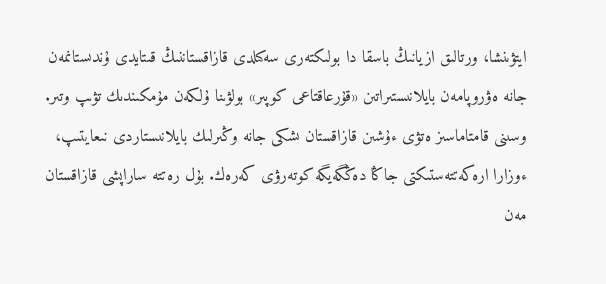ايتۋىنشا، ورتالىق ازيانىڭ باسقا دا بولىكتەرى سەكىلدى قازاقستاننىڭ قىتايدى ۇندىستانمەن جانە ەۋروپامەن بايلانىستىراتىن «قۇرعاقتاعى كوپىر» بولۋىنا ۇلكەن مۇمكىندىك تۋىپ وتىر. وسىنى قامتاماسىز ەتۋى ءۇشىن قازاقستان ىشكى جانە وڭىرلىك بايلانىستاردى نىعايتىپ، ءوزارا ارەكەتتەستىكتى جاڭا دەڭگەيگە كوتەرۋى كەرەك. بۇل رەتتە ساراپشى قازاقستان مەن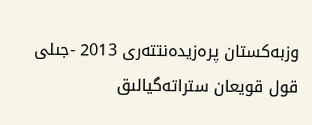وزبەكستان پرەزيدەنتتەرى 2013 -جىلى قول قويعان ستراتەگيالىق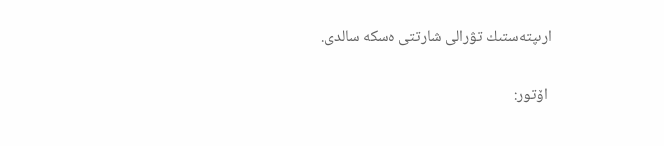ارىپتەستىك تۋرالى شارتتى ەسكە سالدى.

 اۆتور: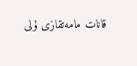قانات مامەتقازى ۇلى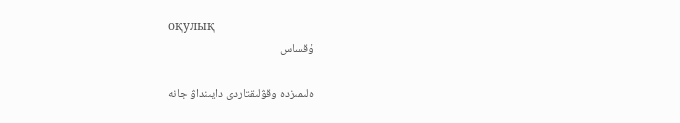оқулық
ۇقساس

ەلىمىزدە وقۋلىقتاردى دايىنداۋ جانە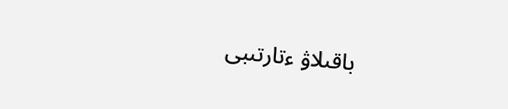باقىلاۋ ءتارتىبى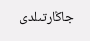جاڭارتىلدى